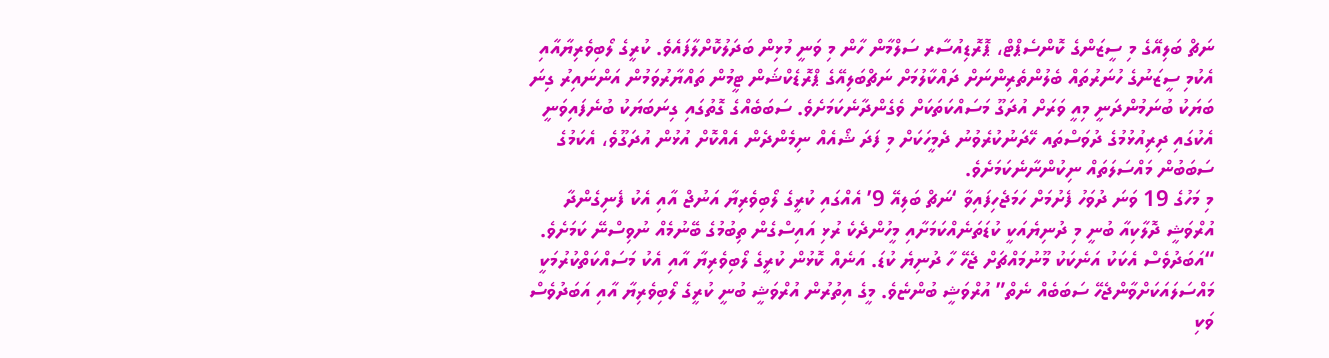ނަޗް ބަލިއޭގެ މި ސީޒަންގެ ކޮންސެޕްޓް، ޕޮރޮޑިއުސާރ ސަލްމާން ހާން މި ވަނީ މުޅިން ބަދަލުކޮށްލާފައެވެ. ކުރީގެ ލޯބިވެރިޔާއާއި އެކުމި ސީޒަނުގެ ހުނަރުތައް ބެލުންތެރިންނަށް ދައްކާލުމަށް ނަޗްބަލިއޭގެ ޕްރޮޑެކްޝަން ޓީމުން ތައްޔާރުވަމުން އަންނައިރު ގިނަ ބަޔަކު ބުނަމުންދަނީ މިއީ ވަރަށް އުދަގޫ މަސައްކަތަކަށް ވެގެންދާނެކަމަށެވެ. ސަބަބެއްގެ ގޮތުގައި ގިނަބަޔަކު ބުނެފައިވަނީ އެކުގައި ދިރިއުޅުމުގެ ދުވަސްތައ ހޭދަނުކުރެވުނު ދެމީހަކަށް މި ފަދަ ޝޯއެއް ނިމެންދެން އެއްކޮށް އުޅުން އުދަގޫވެ، އެކަމުގެ ސަބަބުން މައްސަލަތައް ނިކުންނާނެކަމަށެވެ.
މި މަހުގެ 19 ވަނަ ދުވަހު ފެށުމަށް ހަމަޖެހިފައިވާ ‘ނަޗް ބަލިއޭ 9’ އެއްގައި ކުރީގެ ލޯބިވެރިޔާ އަނުޖް އާއި އެކު ފެނިގެންދާ އުރްވަޝީ ދޮލާކިއާ ބުނީ މި ދުނިޔެއަކީ ކުޑަތަނެއްކަމަށާއި މީހުންދެކެ ރުޅި އައިސްގެން ތިބުމުގެ ބޭނުމެއް ނުވިސްނޭ ކަމަށެވެ. “އަބަދުވެސް އެކަކު އަނެކަކު މޫނުމައްޗަށް ޖެހޭ ހާ ދުނިޔެ ކުޑަ. އަނެއް ކޮޅުން ކުރީގެ ލޯބިވެރިޔާ އާއި އެކު މަސައްކަތްކުރުމަކީ މައްސަލައަކަށްވާންޖެހޭ ސަބަބެއް ނެތް” އުރްވަޝީ ބުންޏެވެ. މީގެ އިތުރުން އުރްވަޝީ ބުނީ ކުރީގެ ލޯބިވެރިޔާ އާއި އަބަދުވެސް ވަކި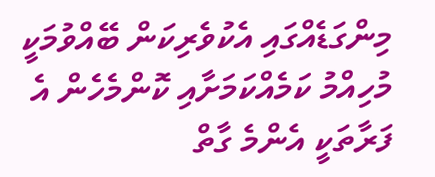މިންގަޑެއްގައި އެކުވެރިކަން ބޭއްވުމަކީ މުހިއްމު ކަމެއްކަމަށާއި ކޮންމެހެން އެ ފަރާތަކީ އެންމެ ގާތް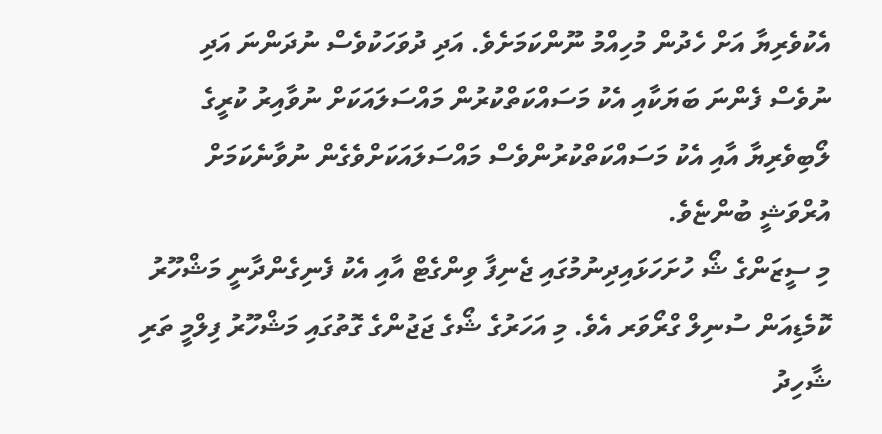އެކުވެރިޔާ އަށް ހެދުން މުހިއްމު ނޫންކަމަށެވެ. އަދި ދުވަހަކުވެސް ނުދަންނަ އަދި ނުވެސް ފެންނަ ބަޔަކާއި އެކު މަސައްކަތްކުރުން މައްސަލައަކަށް ނުވާއިރު ކުރީގެ ލޯބިވެރިޔާ އާއި އެކު މަސައްކަތްކުރުންވެސް މައްސަލައަކަށްވެގެން ނުވާނެކަމަށް އުރްވަޝީ ބުންޏެވެ.
މި ސީޒަންގެ ޝޯ ހުށަހަޅައިދިނުމުގައި ޖެނިފާ ވިންގެޓް އާއި އެކު ފެނިގެންދާނީ މަޝްހޫރު ކޮމެޑިއަން ސުނިލް ގްރޯވަރ އެވެ. މި އަހަރުގެ ޝޯގެ ޖަޖުންގެ ގޮތުގައި މަޝްހޫރު ފިލްމީ ތަރި ޝާހިދު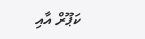ކަޕޫރް އާއި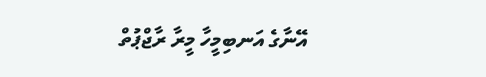އޭނާގެ އަނބިމީހާ މީރާ ރާޖްޕުތް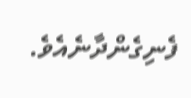ފެނިގެންދާނެއެވެ.